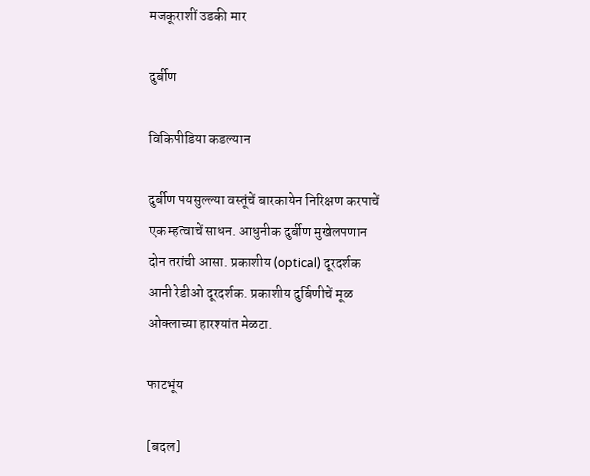मजकूराशीं उडकी मार

दुर्बीण

विकिपीडिया कडल्यान

दुर्बीण पयसुल्ल्या वस्तूंचें बारकायेन निरिक्षण करपाचें एक म्हत्वाचें साधन. आधुनीक दुर्बीण मुखेलपणान दोन तरांची आसा. प्रकाशीय (optical) दूरदर्शक आनी रेडीओ दूरदर्शक. प्रकाशीय दुर्बिणीचें मूळ ओक्लाच्या हारश्यांत मेळटा.

फाटभूंय

[बदल]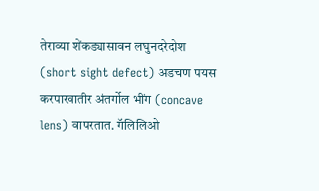तेराव्या शेंकड्यासावन लघुनदरेदोश (short sight defect) अडचण पयस करपाखातीर अंतर्गोल भींग (concave lens) वापरतात. गॅलिलिओ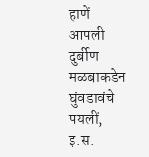हाणें आपली दुर्बीण मळबाकडेन घुंवडावंचे पयलीं, इ.स.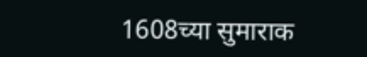1608च्या सुमाराक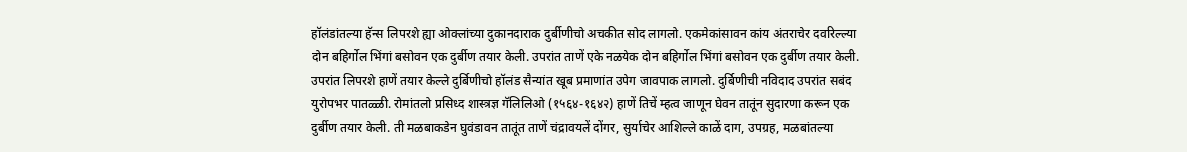हॉलंडांतल्या हॅन्स लिपरशे ह्या ओक्लांच्या दुकानदाराक दुर्बीणीचो अचकीत सोद लागलो. एकमेकांसावन कांय अंतराचेर दवरिल्ल्या दोन बहिर्गोल भिंगां बसोवन एक दुर्बीण तयार केली. उपरांत ताणें एके नळयेक दोन बहिर्गोल भिंगां बसोवन एक दुर्बीण तयार केली. उपरांत लिपरशे हाणें तयार केल्ले दुर्बिणीचो हॉलंड सैन्यांत खूब प्रमाणांत उपेग जावपाक लागलो. दुर्बिणीची नविदाद उपरांत सबंद युरोपभर पातळ्ळी. रोमांतलो प्रसिध्द शास्त्रज्ञ गॅलिलिओ (१५६४-१६४२) हाणें तिचें म्हत्व जाणून घेवन तातूंन सुदारणा करून एक दुर्बीण तयार केली. ती मळबाकडेन घुवंडावन तातूंत ताणें चंद्रावयलें दोंगर, सुर्याचेर आशिल्ले काळें दाग, उपग्रह, मळबांतल्या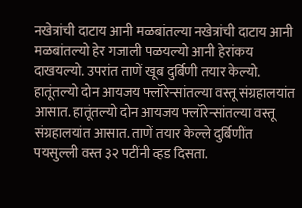नखेत्रांची दाटाय आनी मळबांतल्या नखेत्रांची दाटाय आनी मळबांतल्यो हेर गजाली पळयल्यो आनी हेरांकय दाखयल्यो. उपरांत ताणें खूब दुर्बिणी तयार केल्यो. हातूंतल्यो दोन आयजय फ्लॉरेन्सांतल्या वस्तू संग्रहालयांत आसात. हातूंतल्यो दोन आयजय फ्लॉरेन्सांतल्या वस्तू संग्रहालयांत आसात. ताणें तयार केल्ले दुर्बिणींत पयसुल्ली वस्त ३२ पटींनी व्हड दिसता.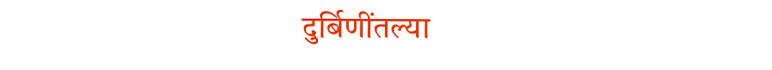दुर्बिणींतल्या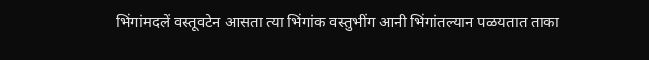भिंगांमदलें वस्तूवटेन आसता त्या भिंगांक वस्तुभींग आनी भिंगांतल्यान पळयतात ताका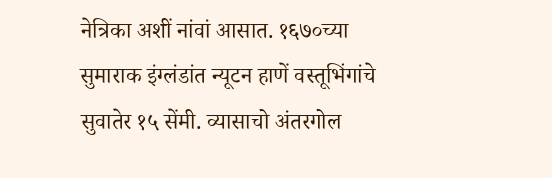नेत्रिका अशीं नांवां आसात. १६७०च्या सुमाराक इंग्लंडांत न्यूटन हाणें वस्तूभिंगांचे सुवातेर १५ सेंमी. व्यासाचो अंतरगोल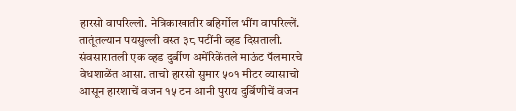हारसो वापरिल्लो. नेत्रिकाखातीर बहिर्गोल भींग वापरिल्लें. तातूंतल्यान पयसुल्ली वस्त ३८ पटींनी व्हड दिसताली. संवसारातली एक व्हड दुर्बीण अमेंरिकेंतले माऊंट पॅलमारचे वेधशाळेंत आसा. ताचो हारसो सुमार ५०१ मीटर व्यासाचो आसून हारशाचें वजन १५ टन आनी पुराय दुर्बिणीचें वजन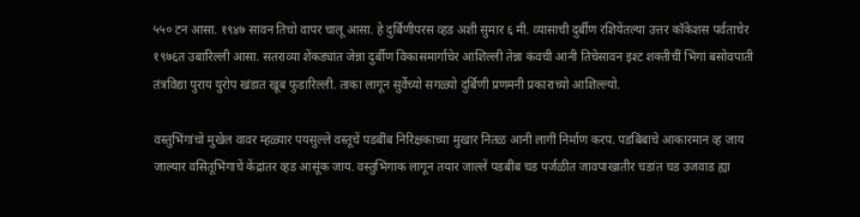५५० टन आसा. १९४७ सावन तिचो वापर चालू आसा. हे दुर्बिणीपरस व्हड अशी सुमार ६ मी. व्यासाची दुर्बीण रशियेंतल्या उत्तर कॉकेशस पर्वताचेर १९७६त उबारिल्ली आसा. सतराव्या शेंकड्यांत जेन्ना दुर्बीण विकासमार्गाचेर आशिल्ली तेन्ना कंवची आनी तिचेसावन इश्ट शक्तीचीं भिंगां बसोवपाती तंत्रविद्या पुराय युरोप खंडात खूब फुडारिल्ली. ताका लागून सुर्वेच्यो सगळ्यो दुर्बिणी प्रणमनी प्रकाराच्यो आशिल्ल्यो.

वस्तुभिंगांचो मुखेल वावर म्हळ्यार पयसुल्ले वस्तूचें पडबींब निरिक्षकाच्या मुखार नितळ आनी लागीं निर्माण करप. पडबिंबाचे आकारमान व्ह जाय जाल्यार वसितूभिंगाचें केंद्रांतर व्हड आसूंक जाय. वस्तुभिंगाक लागून तयार जाल्लें पडबींब चड पर्जळीत जावपाखातीर चडांत चड उजवाड ह्या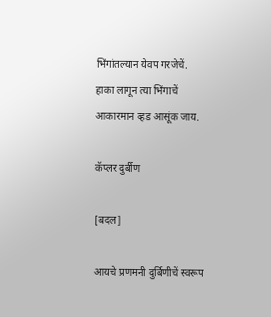भिंगांतल्यान येवप गरजेचें. हाका लागून त्या भिंगाचें आकारमान व्हड आसूंक जाय.

कॅप्लर दुर्बीण

[बदल]

आयचे प्रणमनी दुर्बिणीचें स्वरूप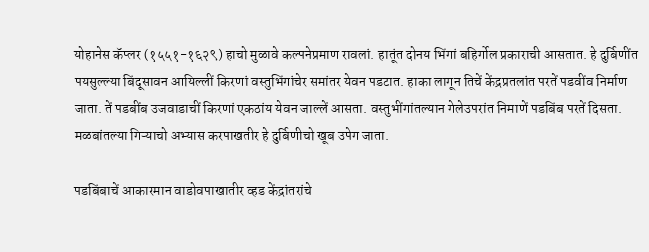योहानेस कॅप्लर (१५५१-१६२९) हाचो मुळावे कल्पनेप्रमाण रावलां. हातूंत दोनय भिंगां बहिर्गोल प्रकाराची आसतात. हे दुर्बिणींत पयसुल्ल्या बिंदूसावन आयिल्लीं किरणां वस्तुभिंगांचेर समांतर येवन पडटात. हाका लागून तिचें केंद्रप्रतलांत परतें पडवींव निर्माण जाता. तें पडबींब उजवाडाचीं किरणां एकठांय येवन जाल्लें आसता. वस्तुभींगांतल्यान गेलेउपरांत निमाणें पडबिंब परतें दिसता. मळबांतल्या गिऱ्याचो अभ्यास करपाखतीर हे दुर्बिणीचो खूब उपेग जाता.

पडबिंबाचें आकारमान वाडोवपाखातीर व्हड केंद्रांतरांचे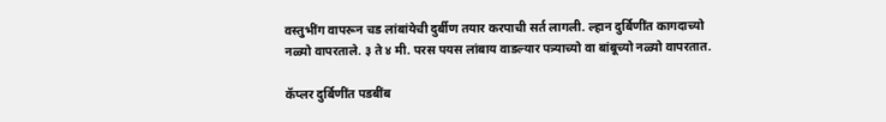वस्तुभींग वापरून चड लांबांयेची दुर्बीण तयार करपाची सर्त लागली. ल्हान दुर्बिणींत कागदाच्यो नळ्यो वापरताले. ३ ते ४ मी. परस पयस लांबाय वाडल्यार पत्र्याच्यो वा बांबूच्यो नळ्यो वापरतात.

कॅप्लर दुर्बिणींत पडबींब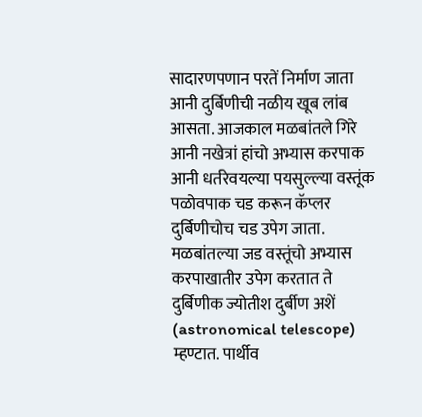सादारणपणान परतें निर्माण जाता आनी दुर्बिणीची नळीय खूब लांब आसता. आजकाल मळबांतले गिरे आनी नखेत्रां हांचो अभ्यास करपाक आनी धर्तरेवयल्या पयसुल्ल्या वस्तूंक पळोवपाक चड करून कॅप्लर दुर्बिणीचोच चड उपेग जाता. मळबांतल्या जड वस्तूंचो अभ्यास करपाखातीर उपेग करतात ते दुर्बिणीक ज्योतीश दुर्बीण अशें (astronomical telescope) म्हण्टात. पार्थीव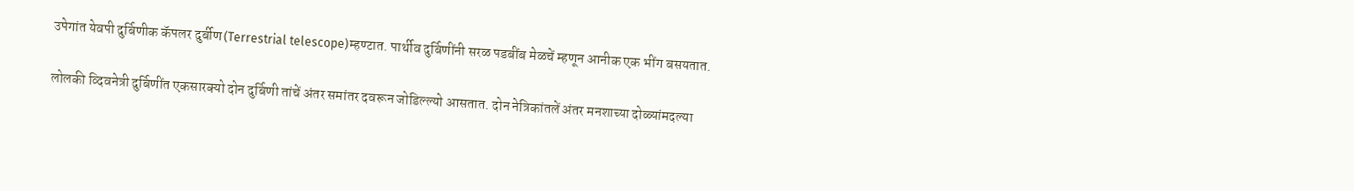उपेगांत येवपी दुर्बिणीक कॅपलर दुर्बीण(Terrestrial telescope)म्हण्टात. पार्थीव दुर्बिणींनी सरळ पडबींब मेळचें म्हणून आनीक एक भींग बसयतात.

लोलकी व्दिवनेत्री दुर्बिणींत एकसारक्यो दोन दुर्बिणी तांचें अंतर समांतर दवरून जोडिल्ल्यो आसतात. दोन नेत्रिकांतलें अंतर मनशाच्या दोळ्यांमदल्या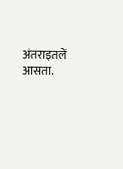अंतराइतलें आसता.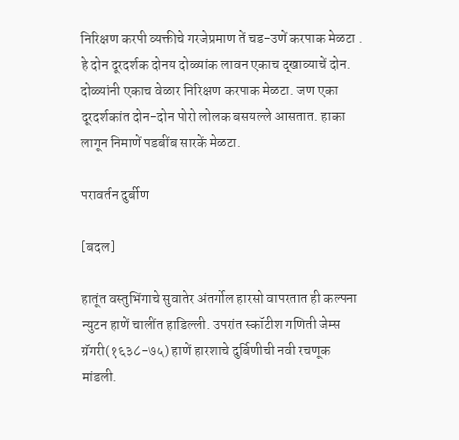निरिक्षण करपी व्यक्तीचे गरजेप्रमाण तें चड-उणें करपाक मेळटा . हे दोन दूरदर्शक दोनय दोळ्यांक लावन एकाच द्खाव्याचें दोन. दोळ्यांनी एकाच वेळार निरिक्षण करपाक मेळटा. जण एका दूरदर्शकांत दोन-दोन पोरो लोलक बसयल्ले आसतात. हाका लागून निमाणें पडबींब सारकें मेळटा.

परावर्तन दुर्बीण

[बदल]

हातूंत वस्तुभिंगाचे सुवातेर अंतर्गोल हारसो वापरतात ही कल्पना न्युटन हाणें चालींत हाडिल्ली. उपरांत स्कॉटीश गणिती जेम्स ग्रॅगरी(१६३८-७५) हाणें हारशाचे दुर्बिणीची नवी रचणूक मांडली.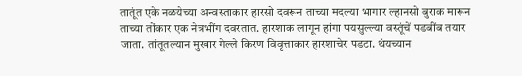तातूंत एके नळयेच्या अन्वस्ताकार हारसो दवरून ताच्या मदल्या भागार ल्हानसो बुराक मारून ताच्या तोंकार एक नेत्रभींग दवरतात. हारशाक लागून हांगा पयसुल्ल्या वस्तूंचें पडबींब तयार जाता. तांतूतल्यान मुखार गेल्ले किरण विवृत्ताकार हारशाचेर पडटा. थंयच्यान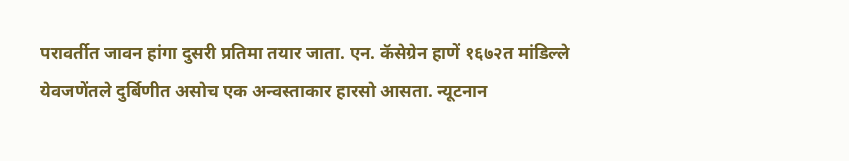परावर्तीत जावन हांगा दुसरी प्रतिमा तयार जाता. एन. कॅसेग्रेन हाणें १६७२त मांडिल्ले येवजणेंतले दुर्बिणीत असोच एक अन्वस्ताकार हारसो आसता. न्यूटनान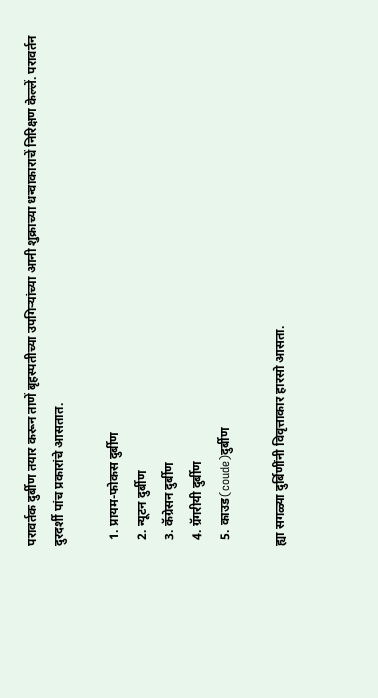परावर्तक दुर्बीण तयार करून ताणें बृहस्पतीच्या उपगिऱ्यांच्या आनी शुक्राच्या धन्वाकाराचें निरिक्षण केल्लें. परावर्तन दुरदर्शी पांच प्रकारांचे आसतात.

  1. प्रायम-फोकस दुर्बीण
  2. न्यूटन दुर्बीण
  3. कॅग्रेसन दुर्बीण
  4. ग्रॅगरीयी दुर्बीण
  5. काउड(coude)दुर्बीण

ह्या सगळ्या दुर्बिणींनी विवृत्ताकार हारसो आसता.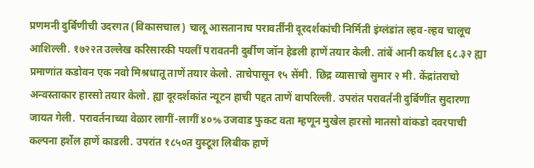प्रणमनी दुर्बिणीची उदरगत (विकासचाल) चालू आसतानाच परावर्तीनी दूरदर्शकांची निर्मिती इंग्लंडांत ल्हव-ल्हव चालूच आशिल्ली. १७२२त उल्लेख करिसारकी पयलीं परावतनी दुर्बीण जॉन हेडली हाणें तयार केली. तांबें आनी कथील ६८.३२ ह्या प्रमाणांत कडोवन एक नवो मिश्रधातू ताणें तयार केलो. ताचेपासून १५ सेंमी. छिद्र व्यासाचो सुमार २ मी. केंद्रांतराचो अन्वस्ताकार हारसो तयार केलो. ह्या दूरदर्शकांत न्यूटन हाची पद्दत ताणें वापरिल्ली. उपरांत परावर्तनी दुर्बिणींत सुदारणा जायत गेली. परावर्तनाच्या वेळार लागीं-लागीं ४०% उजवाड फुकट वता म्हणून मुखेल हारसो मातसो वांकडो दवरपाची कल्पना हर्शेल हाणें काडली. उपरांत १८५०त युस्टूश लिबीक हाणें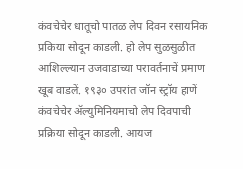कंवचेचेर धातूचो पातळ लेप दिवन रसायनिक प्रकिया सोदून काडली. हो लेप सुळसुळीत आशिल्ल्यान उजवाडाच्या परावर्तनाचें प्रमाण खूब वाडलें. १९३० उपरांत जॉन स्ट्रॉय हाणें कंवचेचेर ॲल्युमिनियमाचो लेप दिवपाची प्रक्रिया सोदून काडली. आयज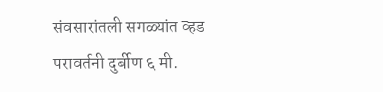संवसारांतली सगळ्यांत व्हड परावर्तनी दुर्बीण ६ मी.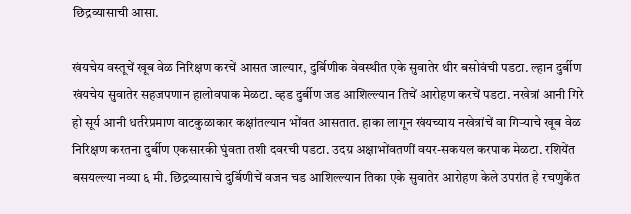छिद्रव्यासाची आसा.

खंयचेय वस्तूचें खूब वेळ निरिक्षण करचें आसत जाल्यार, दुर्बिणीक वेवस्थीत एके सुवातेर थीर बसोवंची पडटा. ल्हान दुर्बीण खंयचेय सुवातेर सहजपणान हालोवपाक मेळटा. व्हड दुर्बीण जड आशिल्ल्यान तिचें आरोहण करचें पडटा. नखेत्रां आनी गिरे हो सूर्य आनी धर्तरेप्रमाण वाटकुळाकार कक्षांतल्यान भोंवत आसतात. हाका लागून खंयच्याय नखेत्रांचें वा गिऱ्याचे खूब वेळ निरिक्षण करतना दुर्बीण एकसारकी घुंवता तशी दवरची पडटा. उदग्र अक्षाभोंवतणीं वयर-सकयल करपाक मेळटा. रशियेंत बसयल्ल्या नव्या ६ मी. छिद्रव्यासाचे दुर्बिणीचें वजन चड आशिल्ल्यान तिका एके सुवातेर आरोहण केले उपरांत हे रचणुकेंत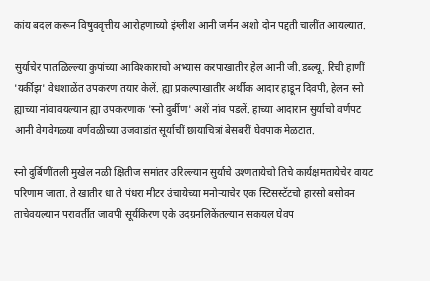कांय बदल करून विषुववृत्तीय आरोहणाच्यो इंग्लीश आनी जर्मन अशो दोन पद्दती चालींत आयल्यात.

सुर्याचेर पातळिल्ल्या कुपांच्या आविश्काराचो अभ्यास करपाखातीर हेल आनी जी.डब्ल्यू. रिची हाणीं 'यर्कीझ' वेधशाळेंत उपकरण तयार केलें. ह्या प्रकल्पाखातीर अर्थीक आदार हाडून दिवपी, हेलन स्नो ह्याच्या नांवावयल्यान ह्या उपकरणाक 'स्नो दुर्बीण' अशें नांव पडलें. हाच्या आदारान सुर्याचो वर्णपट आनी वेगवेगळ्या वर्णवळीच्या उजवाडांत सूर्याचीं छायाचित्रां बेसबरीं घेवपाक मेळटात.

स्नो दुर्बिणींतली मुखेल नळी क्षितीज समांतर उरिल्ल्यान सुर्याचे उश्णतायेचो तिचे कार्यक्षमतायेचेर वायट परिणाम जाता. ते खातीर धा ते पंधरा मीटर उंचायेच्या मनोऱ्याचेर एक स्टिसस्टॅटचो हारसो बसोवन ताचेवयल्यान परावर्तीत जावपी सूर्यकिरण एके उदग्रनलिकेंतल्यान सकयल घेवप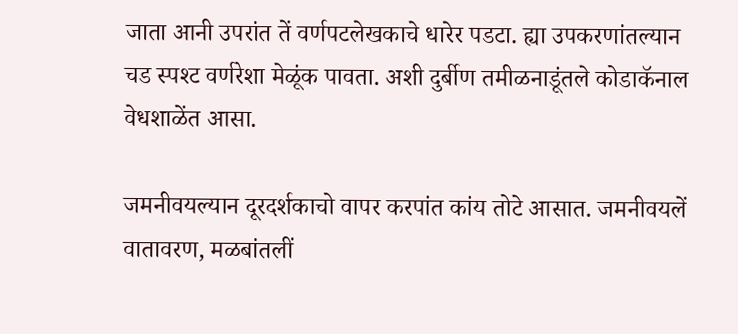जाता आनी उपरांत तें वर्णपटलेखकाचे धारेर पडटा. ह्या उपकरणांतल्यान चड स्पश्ट वर्णरेशा मेळूंक पावता. अशी दुर्बीण तमीळनाडूंतले कोडाकॅनाल वेधशाळेंत आसा.

जमनीवयल्यान दूरदर्शकाचो वापर करपांत कांय तोटे आसात. जमनीवयलें वातावरण, मळबांतलीं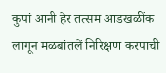कुपां आनी हेर तत्सम आडखळींक लागून मळबांतलें निरिक्षण करपाची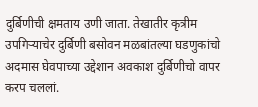दुर्बिणीची क्षमताय उणी जाता. तेखातीर कृत्रीम उपगिऱ्याचेर दुर्बिणी बसोवन मळबांतल्या घडणुकांचो अदमास घेवपाच्या उद्देशान अवकाश दुर्बिणीचो वापर करप चललां.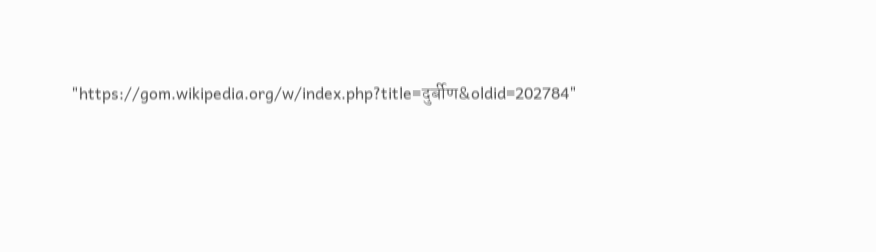"https://gom.wikipedia.org/w/index.php?title=दुर्बीण&oldid=202784"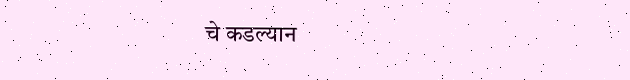चे कडल्यान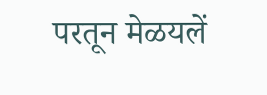परतून मेळयलें